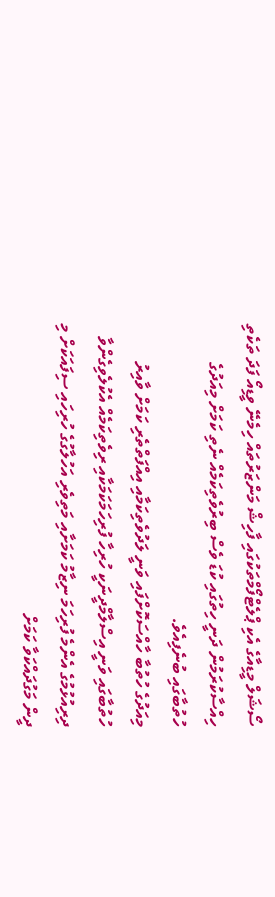ސޯޝަލް މީޑިއާގެ އެކި ޕްލެޓްފޯމްތަކުގައި ފާހިޝް މަންޒަރުތައް ހިމެނޭ ވީޑިއޯ ފަދަ ތަކެތި ހިއްސާކުރަމުން ދަނީ ހިތުގައި ކުޑަ ވެސް ބިރުވެތިކަމެއް ނެތި ކަމަށް މިއަދުގެ ހުތުބާގައި ބުނެފިއެވެ.
މިއަދުގެ ހުތުބާ ހާއްސަކޮށްފައި ވަނީ ލަދުވެތިކަމާއި އިއްފަތްތެރި ކަމަށް ވާއިރު ހުތުބާގައި ވަނީ އިސްލާމްދީނަކީ ހުރިހާ ފުރިހަމަކަމަކާއި ރިވެތިކަމެއް އެކުލެވިގެންވާ ދިރިއުޅުމުގެ އެންމެ ފުރިހަމަ ނިޒާމު ކަމަށާއި މަތިވެރި އަހުލާގުގެ ހުރިހައި ސިފައަކަށް މި ދީން މަގުދައްކަވާ ކަމަށް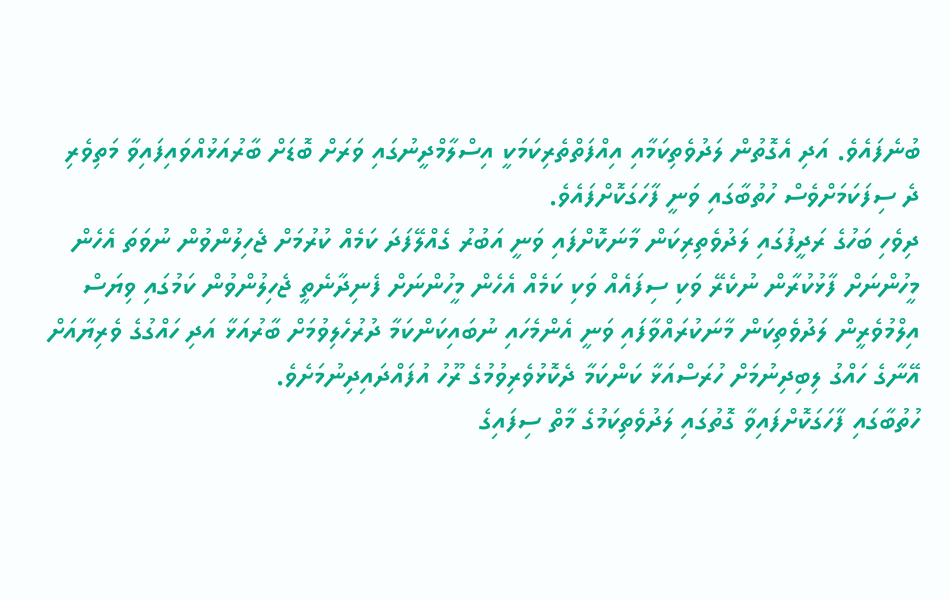ބުނެފައެވެ. އަދި އެގޮތުން ލަދުވެތިކަމާއި އިއްފަތްތެރިކަމަކީ އިސްލާމްދީނުގައި ވަރަށް ބޮޑަށް ބާރުއަޅުއްވައިފައިވާ މަތިވެރި ދެ ސިފަކަމަށްވެސް ހުތުބާގައި ވަނީ ފާހަގަކޮށްފައެވެ.
ދިވެހި ބަހުގެ ރަދީފުގައި ލަދުވެތިރިކަން މާނަކޮށްފައި ވަނީ އަބުރު ގެއްލޭފަދަ ކަމެއް ކުރުމަށް ޖެހިލުންވުން ނުވަތަ އެހެން މީހުންނަށް ފާޅުކުރާން ނުކެރޭ ވަކި ސިފައެއް ވަކި ކަމެއް އެހެން މީހުންނަށް ފެނިދާނެތީ ޖެހިލުންވުން ކަމުގައި ވިޔަސް އިލްމުވެރީން ލަދުވެތިކަން މާނަކުރައްވާފައި ވަނީ އެންމެހައި ނުބައިކަންކަމާ ދުރުހެލިވުމަށް ބާރުއަޅާ އަދި ހައްގުގެ ވެރިޔާއަށް އޭނާގެ ހައްގު ލިބިދިނުމަށް ހުރަސްއަޅާ ކަންކަމާ ދެކޮޅުވެރިވުމުގެ ރޫހު އުފައްދައިދިނުމަށެވެ.
ހުތުބާގައި ފާހަގަކޮށްފައިވާ ގޮތުގައި ލަދުވެތިކަމުގެ މާތް ސިފައިގެ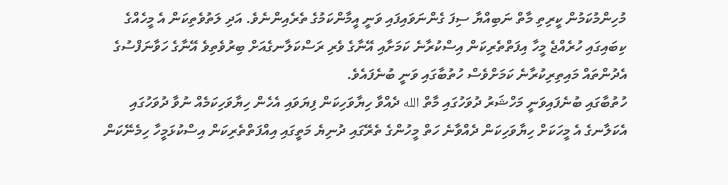މުހިންމުކަމުން ކީރިތި މާތް ނަބިއްޔާ ސިފަ ގެންނަވައިފައި ވަނީ އީމާންކަމުގެ ތެރެއިންނެވެ. އަދި ލަތުވެތިކަން އެ މީހެއްގެ ކިބައިގައި ހުރެއްޖެ މީހާ އިފަތްތެރިކަން އިސްކުރާނެ ކަމަށާއި އޭނާގެ ވެރި ރަސްކަލާނގެއަށް ބިރުވެތިވެ އޭނާގެ ހަވާނަފްސުގެ އެދުންތައް މައިތިރިކުރާނެ ކަމަށްވެސް ހުތުބާގައި ވަނީ ބުނެފައެވެ.
ހުތުބާގައި ބުނެފައިވަނީ މަހްޝަރު ދުވަހުގައި މާތް الله ދެއްވާ ހިޔާވަހިކަން ފިޔަވައި އެހެން ހިޔާވަހިކަމެއް ނުވާ ދުވަހުގައި އެކަލާނގެ އެ މީހަކަށް ހިޔާވަހިކަން ދެއްވާނެ ހަތް މީހުންގެ ތެރޭގައި ދުނިޔެ މަތީގައި އިއްފަތްތެރިކަން އިސްކުޅަމީހާ ހިމެނޭކަން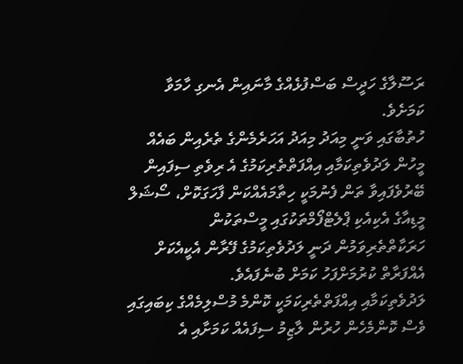ރަސޫލާގެ ހަދީސް ބަސްފުޅެއްގެ މާނައިން އެނގި ހާމަވާ ކަމަށެވެ.
ހުތުބާގައި ވަނީ މިއަދު މިއަދު އަހަރެމެންގެ ތެރެއިން ބައެއް މީހުން ލަދުވެތިކަމާއި އިއްފަތްތެރިކަމުގެ އެ ރިވެތި ސިފައިން ބޭރުވެފައިވާ ތަން ފެނުމަކީ ހިތާމައެއްކަން ފާހަގަކޮށް، ސޯޝަލް މީޑިއާގެ އެކިއެކި ޕްލެޓްފޯމްތަކުގައި މީސްތަކުން ހަރަކާތްތެރިވަމުން ދަނީ ލަދުވެތިކަމުގެ ފޭރާން އެކީއެކަށް އެއްފަރާތް ކުރުމަށްފަހު ކަމަށް ބުނެފައެވެ.
ލަދުވެތިކަމާއި އިއްފަތްތެރިކަމަކީ ކޮންމެ މުސްލިމެއްގެ ކިބައިގައި ވެސް ކޮންމެހެން ހުރުން ލާޒިމު ސިފައެއް ކަމަށާއި އެ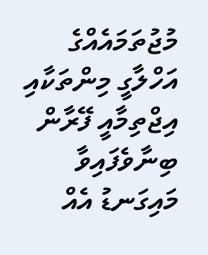މުޖުތަމައެއްގެ އަހްލާގީ މިންތަކާއި އިޖްތިމާއީ ފޭރާން ބިނާވެފައިވާ މައިގަނޑު އެއް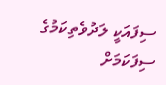ސިފައަކީ ލަދުވެތިކަމުގެ ސިފަކަމަށް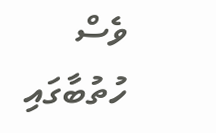ވެސް ހުތުބާގައި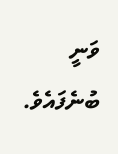ވަނީ ބުނެފައެވެ.